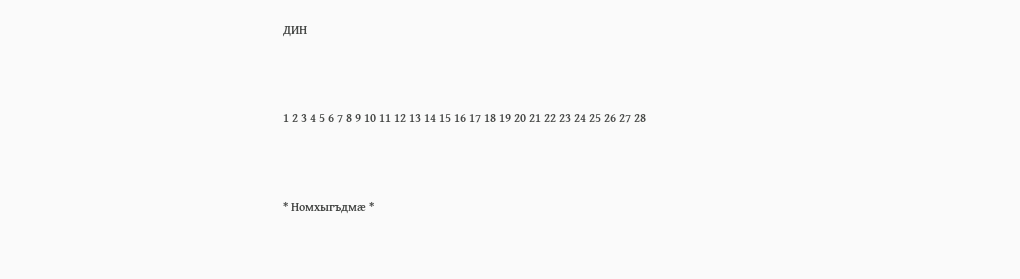ДИН



1 2 3 4 5 6 7 8 9 10 11 12 13 14 15 16 17 18 19 20 21 22 23 24 25 26 27 28



* Номхыгъдмæ *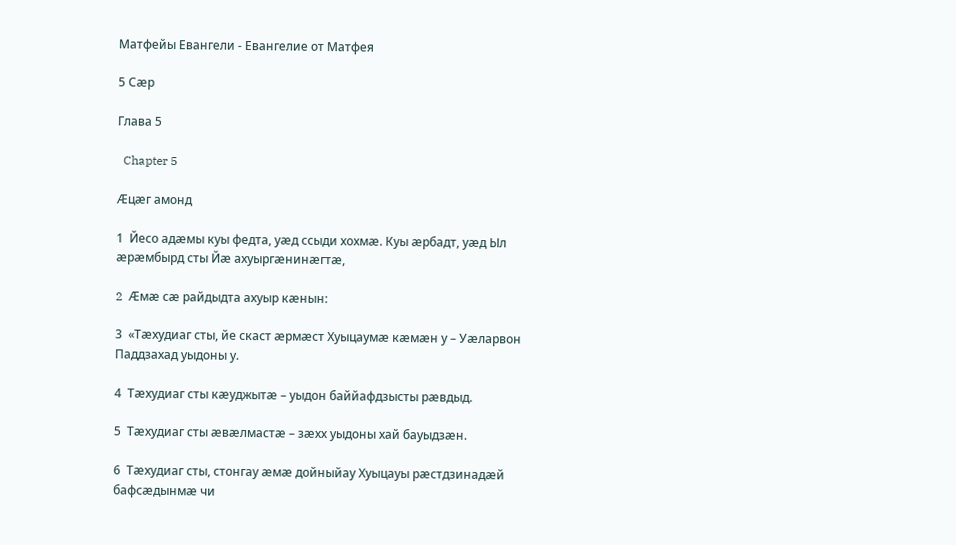Матфейы Евангели - Евангелие от Матфея

5 Сæр

Глава 5

  Chapter 5

Æцæг амонд

1  Йесо адæмы куы федта, уæд ссыди хохмæ. Куы æрбадт, уæд Ыл æрæмбырд сты Йæ ахуыргæнинæгтæ,

2  Æмæ сæ райдыдта ахуыр кæнын:

3  «Тæхудиаг сты, йе скаст æрмæст Хуыцаумæ кæмæн у – Уæларвон Паддзахад уыдоны у.

4  Тæхудиаг сты кæуджытæ – уыдон баййафдзысты рæвдыд.

5  Тæхудиаг сты æвæлмастæ – зæхх уыдоны хай бауыдзæн.

6  Тæхудиаг сты, стонгау æмæ дойныйау Хуыцауы рæстдзинадæй бафсæдынмæ чи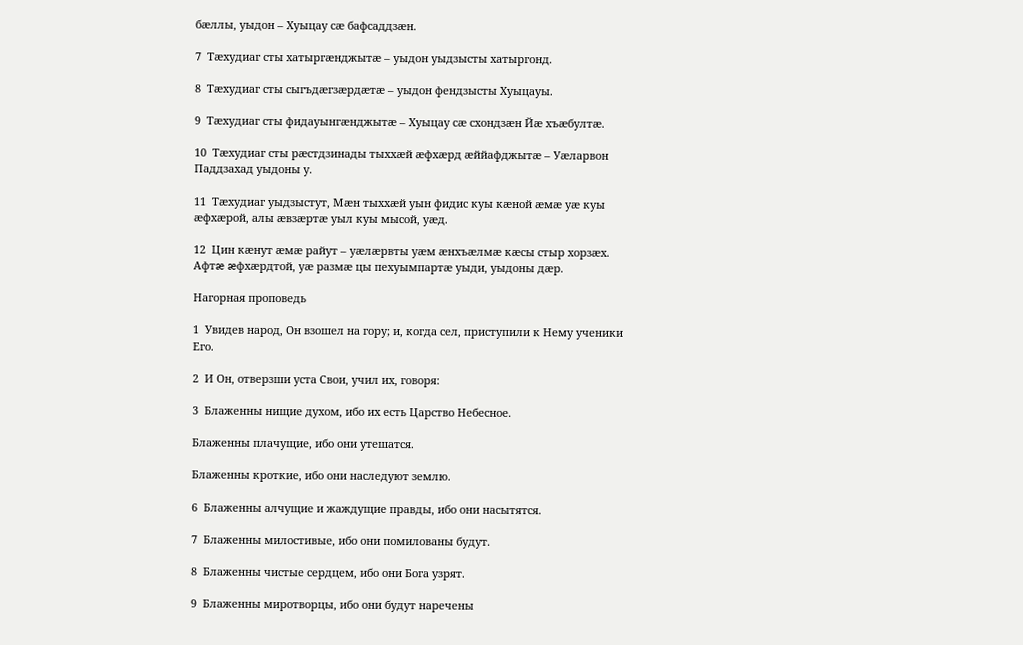бæллы, уыдон – Хуыцау сæ бафсаддзæн.

7  Тæхудиаг сты хатыргæнджытæ – уыдон уыдзысты хатыргонд.

8  Тæхудиаг сты сыгъдæгзæрдæтæ – уыдон фендзысты Хуыцауы.

9  Тæхудиаг сты фидауынгæнджытæ – Хуыцау сæ схондзæн Йæ хъæбултæ.

10  Тæхудиаг сты рæстдзинады тыххæй æфхæрд æййафджытæ – Уæларвон Паддзахад уыдоны у.

11  Тæхудиаг уыдзыстут, Мæн тыххæй уын фидис куы кæной æмæ уæ куы æфхæрой, алы æвзæртæ уыл куы мысой, уæд.

12  Цин кæнут æмæ райут – уæлæрвты уæм æнхъæлмæ кæсы стыр хорзæх. Афтæ æфхæрдтой, уæ размæ цы пехуымпартæ уыди, уыдоны дæр.

Нагорная проповедь

1  Увидев народ, Он взошел на гору; и, когда сел, приступили к Нему ученики Его.

2  И Он, отверзши уста Свои, учил их, говоря:

3  Блаженны нищие духом, ибо их есть Царство Небесное.

Блаженны плачущие, ибо они утешатся.

Блаженны кроткие, ибо они наследуют землю.

6  Блаженны алчущие и жаждущие правды, ибо они насытятся.

7  Блаженны милостивые, ибо они помилованы будут.

8  Блаженны чистые сердцем, ибо они Бога узрят.

9  Блаженны миротворцы, ибо они будут наречены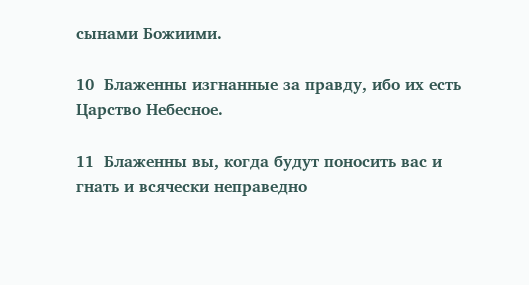сынами Божиими.

10  Блаженны изгнанные за правду, ибо их есть Царство Небесное.

11  Блаженны вы, когда будут поносить вас и гнать и всячески неправедно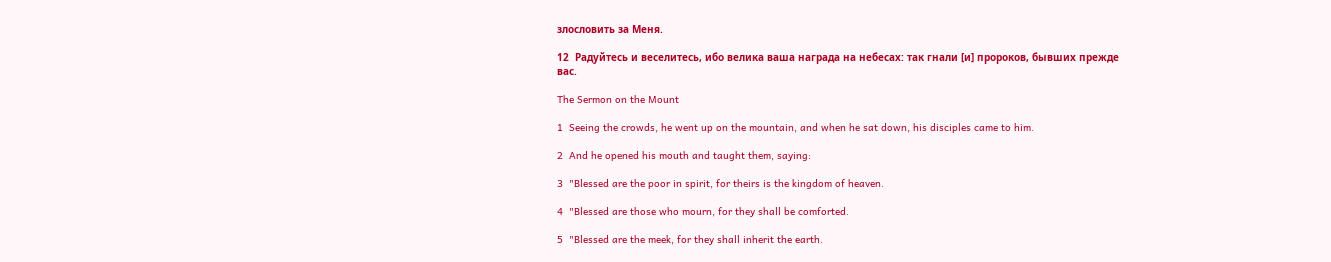злословить за Меня.

12  Радуйтесь и веселитесь, ибо велика ваша награда на небесах: так гнали [и] пророков, бывших прежде вас.

The Sermon on the Mount

1  Seeing the crowds, he went up on the mountain, and when he sat down, his disciples came to him.

2  And he opened his mouth and taught them, saying:

3  "Blessed are the poor in spirit, for theirs is the kingdom of heaven.

4  "Blessed are those who mourn, for they shall be comforted.

5  "Blessed are the meek, for they shall inherit the earth.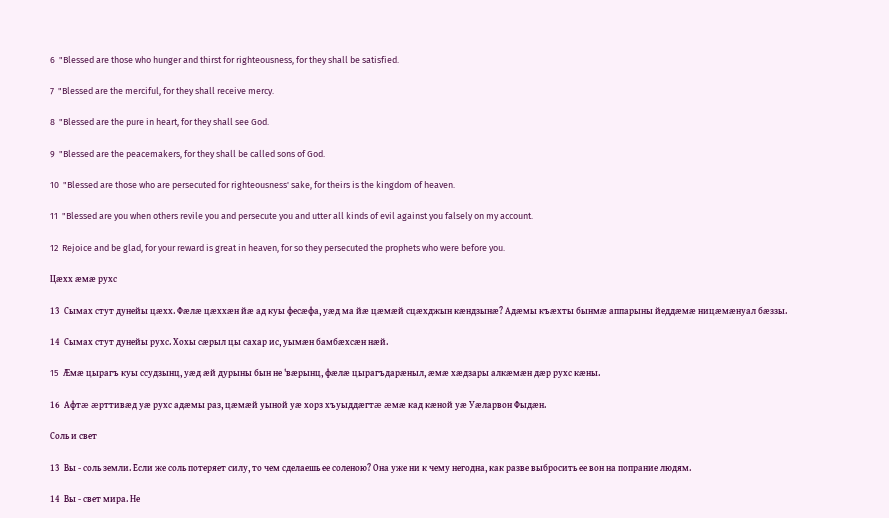6  "Blessed are those who hunger and thirst for righteousness, for they shall be satisfied.

7  "Blessed are the merciful, for they shall receive mercy.

8  "Blessed are the pure in heart, for they shall see God.

9  "Blessed are the peacemakers, for they shall be called sons of God.

10  "Blessed are those who are persecuted for righteousness' sake, for theirs is the kingdom of heaven.

11  "Blessed are you when others revile you and persecute you and utter all kinds of evil against you falsely on my account.

12  Rejoice and be glad, for your reward is great in heaven, for so they persecuted the prophets who were before you.

Цæхх æмæ рухс

13  Сымах стут дунейы цæхх. Фæлæ цæххæн йæ ад куы фесæфа, уæд ма йæ цæмæй сцæхджын кæндзынæ? Адæмы къæхты бынмæ аппарыны йеддæмæ ницæмæнуал бæззы.

14  Сымах стут дунейы рухс. Хохы сæрыл цы сахар ис, уымæн бамбæхсæн нæй.

15  Æмæ цырагъ куы ссудзынц, уæд æй дурыны бын не 'вæрынц, фæлæ цырагъдарæныл, æмæ хæдзары алкæмæн дæр рухс кæны.

16  Афтæ æрттивæд уæ рухс адæмы раз, цæмæй уыной уæ хорз хъуыддæгтæ æмæ кад кæной уæ Уæларвон Фыдæн.

Соль и свет

13  Вы - соль земли. Если же соль потеряет силу, то чем сделаешь ее соленою? Она уже ни к чему негодна, как разве выбросить ее вон на попрание людям.

14  Вы - свет мира. Не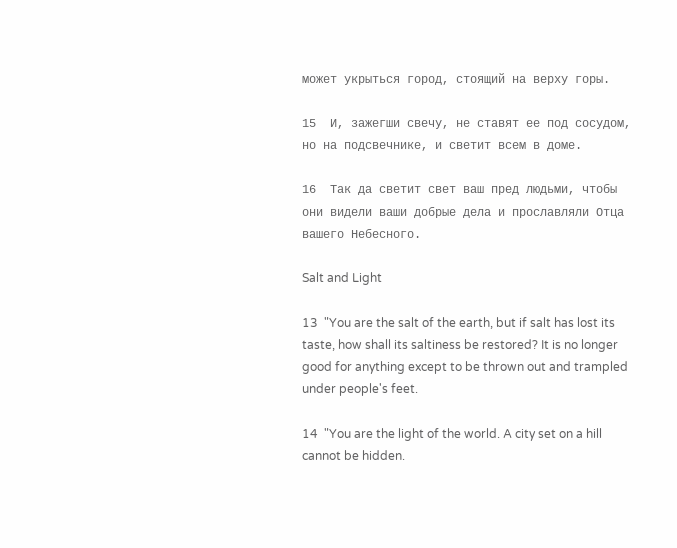может укрыться город, стоящий на верху горы.

15  И, зажегши свечу, не ставят ее под сосудом, но на подсвечнике, и светит всем в доме.

16  Так да светит свет ваш пред людьми, чтобы они видели ваши добрые дела и прославляли Отца вашего Небесного.

Salt and Light

13  "You are the salt of the earth, but if salt has lost its taste, how shall its saltiness be restored? It is no longer good for anything except to be thrown out and trampled under people's feet.

14  "You are the light of the world. A city set on a hill cannot be hidden.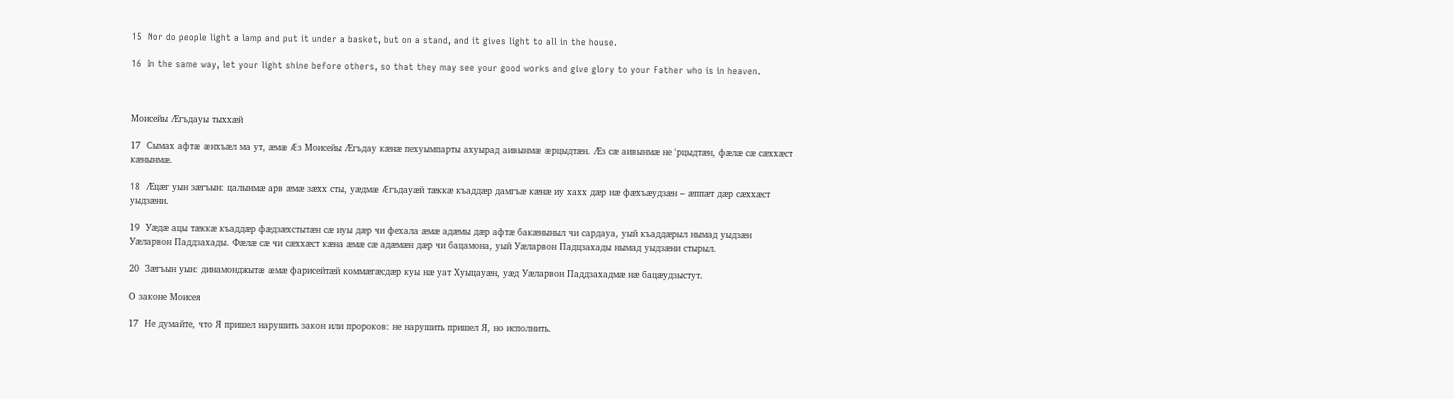15  Nor do people light a lamp and put it under a basket, but on a stand, and it gives light to all in the house.

16  In the same way, let your light shine before others, so that they may see your good works and give glory to your Father who is in heaven.



Моисейы Æгъдауы тыххæй

17  Сымах афтæ æнхъæл ма ут, æмæ Æз Моисейы Æгъдау кæнæ пехуымпарты ахуырад аивынмæ æрцыдтæн. Æз сæ аивынмæ не 'рцыдтæн, фæлæ сæ сæххæст кæнынмæ.

18  Æцæг уын зæгъын: цалынмæ арв æмæ зæхх сты, уæдмæ Æгъдауæй тæккæ къаддæр дамгъæ кæнæ иу хахх дæр нæ фæхъæудзæн – æппæт дæр сæххæст уыдзæни.

19  Уæдæ ацы тæккæ къаддæр фæдзæхстытæн сæ иуы дæр чи фехала æмæ адæмы дæр афтæ бакæныныл чи сардауа, уый къаддæрыл нымад уыдзæн Уæларвон Паддзахады. Фæлæ сæ чи сæххæст кæна æмæ сæ адæмæн дæр чи бацамона, уый Уæларвон Падцзахады нымад уыдзæни стырыл.

20  Зæгъын уын: динамонджытæ æмæ фарисейтæй коммæгæсдæр куы нæ уат Хуыцауæн, уæд Уæларвон Паддзахадмæ нæ бацæудзыстут.

О законе Моисея

17  Не думайте, что Я пришел нарушить закон или пророков: не нарушить пришел Я, но исполнить.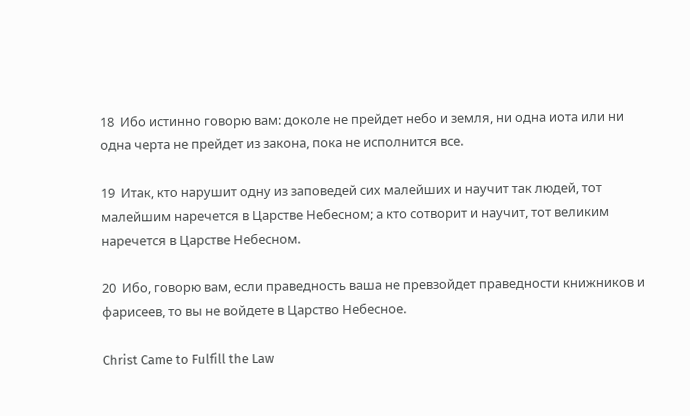18  Ибо истинно говорю вам: доколе не прейдет небо и земля, ни одна иота или ни одна черта не прейдет из закона, пока не исполнится все.

19  Итак, кто нарушит одну из заповедей сих малейших и научит так людей, тот малейшим наречется в Царстве Небесном; а кто сотворит и научит, тот великим наречется в Царстве Небесном.

20  Ибо, говорю вам, если праведность ваша не превзойдет праведности книжников и фарисеев, то вы не войдете в Царство Небесное.

Christ Came to Fulfill the Law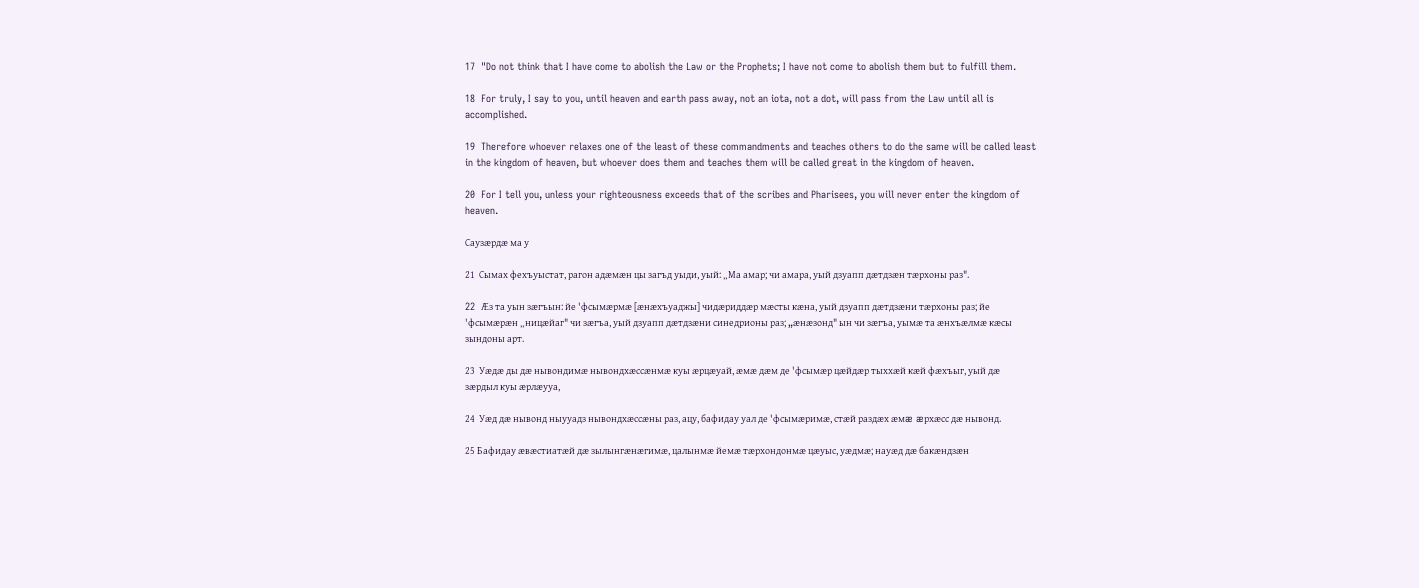17  "Do not think that I have come to abolish the Law or the Prophets; I have not come to abolish them but to fulfill them.

18  For truly, I say to you, until heaven and earth pass away, not an iota, not a dot, will pass from the Law until all is accomplished.

19  Therefore whoever relaxes one of the least of these commandments and teaches others to do the same will be called least in the kingdom of heaven, but whoever does them and teaches them will be called great in the kingdom of heaven.

20  For I tell you, unless your righteousness exceeds that of the scribes and Pharisees, you will never enter the kingdom of heaven.

Саузæрдæ ма у

21  Сымах фехъуыстат, рагон адæмæн цы загъд уыди, уый: „Ма амар; чи амара, уый дзуапп дæтдзæн тæрхоны раз".

22  Æз та уын зæгъын: йе 'фсымæрмæ [æнæхъуаджы] чидæриддæр мæсты кæна, уый дзуапп дæтдзæни тæрхоны раз; йе 'фсымæрæн „ницæйаг" чи зæгъа, уый дзуапп дæтдзæни синедрионы раз; „æнæзонд" ын чи зæгъа, уымæ та æнхъæлмæ кæсы зындоны арт.

23  Уæдæ ды дæ нывондимæ нывондхæссæнмæ куы æрцæуай, æмæ дæм де 'фсымæр цæйдæр тыххæй кæй фæхъыг, уый дæ зæрдыл куы æрлæууа,

24  Уæд дæ нывонд ныууадз нывондхæссæны раз, ацу, бафидау уал де 'фсымæримæ, стæй раздæх æмæ æрхæсс дæ нывонд.

25 Бафидау æвæстиатæй дæ зылынгæнæгимæ, цалынмæ йемæ тæрхондонмæ цæуыс, уæдмæ; науæд дæ бакæндзæн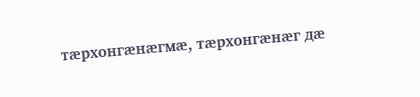тæрхонгæнæгмæ, тæрхонгæнæг дæ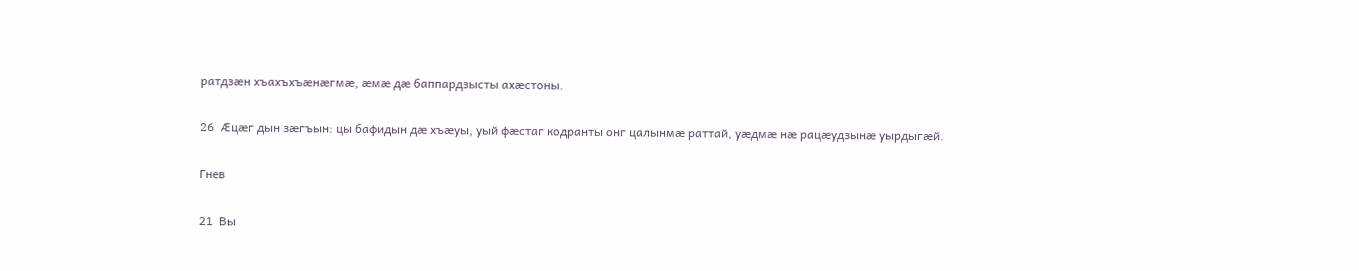ратдзæн хъахъхъæнæгмæ, æмæ дæ баппардзысты ахæстоны.

26  Æцæг дын зæгъын: цы бафидын дæ хъæуы, уый фæстаг кодранты онг цалынмæ раттай, уæдмæ нæ рацæудзынæ уырдыгæй.

Гнев

21  Вы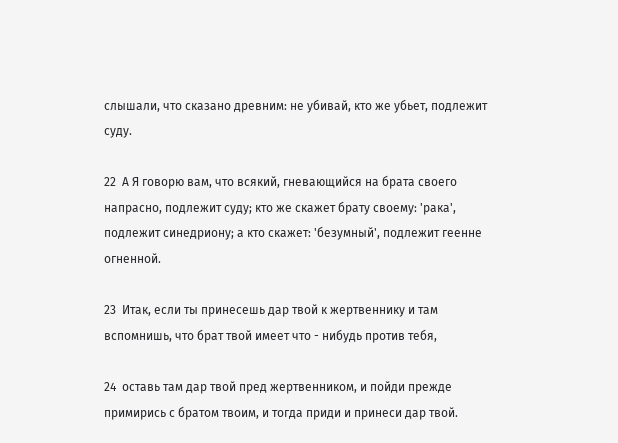слышали, что сказано древним: не убивай, кто же убьет, подлежит суду.

22  А Я говорю вам, что всякий, гневающийся на брата своего напрасно, подлежит суду; кто же скажет брату своему: 'рака', подлежит синедриону; а кто скажет: 'безумный', подлежит геенне огненной.

23  Итак, если ты принесешь дар твой к жертвеннику и там вспомнишь, что брат твой имеет что - нибудь против тебя,

24  оставь там дар твой пред жертвенником, и пойди прежде примирись с братом твоим, и тогда приди и принеси дар твой.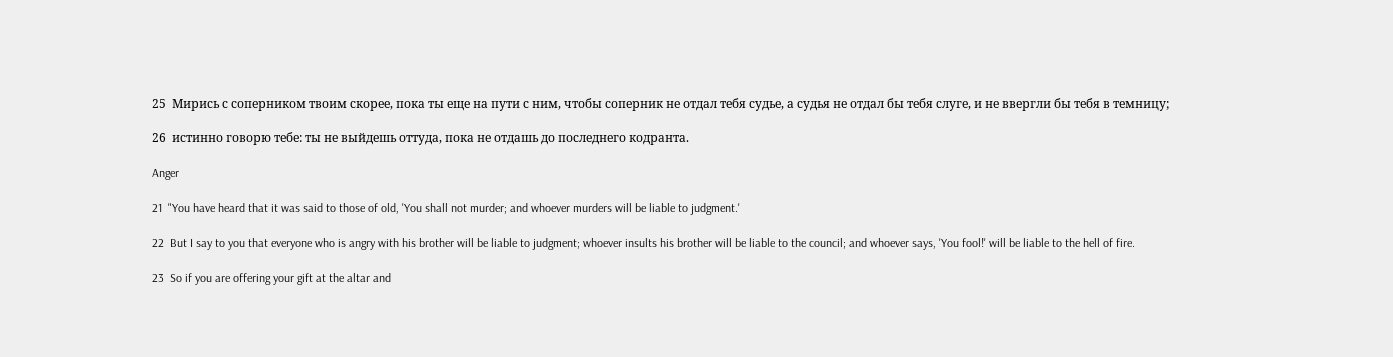25  Мирись с соперником твоим скорее, пока ты еще на пути с ним, чтобы соперник не отдал тебя судье, а судья не отдал бы тебя слуге, и не ввергли бы тебя в темницу;

26  истинно говорю тебе: ты не выйдешь оттуда, пока не отдашь до последнего кодранта.

Anger

21  "You have heard that it was said to those of old, 'You shall not murder; and whoever murders will be liable to judgment.'

22  But I say to you that everyone who is angry with his brother will be liable to judgment; whoever insults his brother will be liable to the council; and whoever says, 'You fool!' will be liable to the hell of fire.

23  So if you are offering your gift at the altar and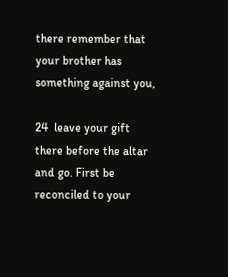there remember that your brother has something against you,

24  leave your gift there before the altar and go. First be reconciled to your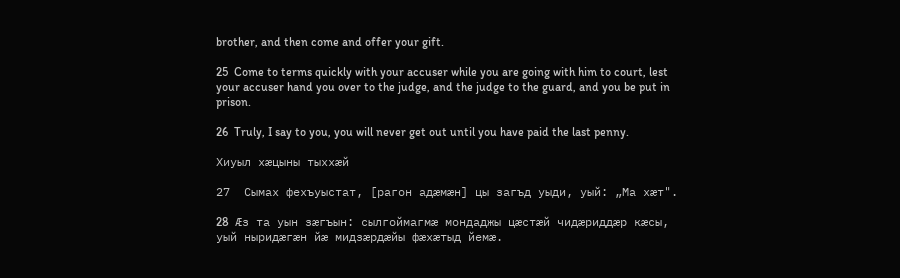brother, and then come and offer your gift.

25  Come to terms quickly with your accuser while you are going with him to court, lest your accuser hand you over to the judge, and the judge to the guard, and you be put in prison.

26  Truly, I say to you, you will never get out until you have paid the last penny.

Хиуыл хæцыны тыххæй

27  Сымах фехъуыстат, [рагон адæмæн] цы загъд уыди, уый: „Ма хæт".

28  Æз та уын зæгъын: сылгоймагмæ мондаджы цæстæй чидæриддæр кæсы, уый ныридæгæн йæ мидзæрдæйы фæхæтыд йемæ.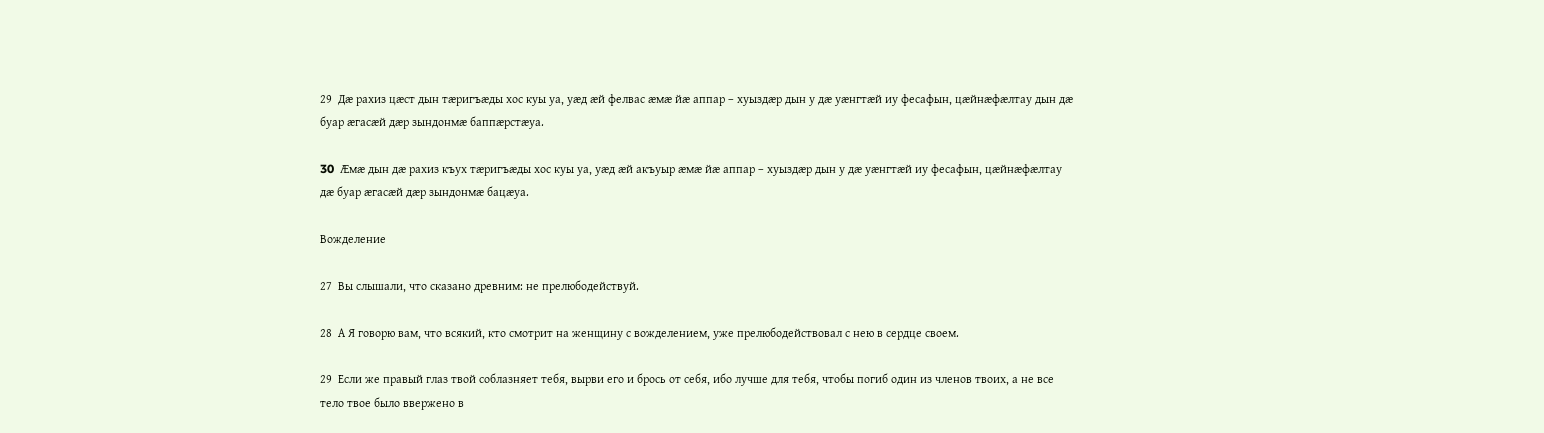29  Дæ рахиз цæст дын тæригъæды хос куы уа, уæд æй фелвас æмæ йæ аппар – хуыздæр дын у дæ уæнгтæй иу фесафын, цæйнæфæлтау дын дæ буар æгасæй дæр зындонмæ баппæрстæуа.

30  Æмæ дын дæ рахиз къух тæригъæды хос куы уа, уæд æй акъуыр æмæ йæ аппар – хуыздæр дын у дæ уæнгтæй иу фесафын, цæйнæфæлтау дæ буар æгасæй дæр зындонмæ бацæуа.

Вожделение

27  Вы слышали, что сказано древним: не прелюбодействуй.

28  А Я говорю вам, что всякий, кто смотрит на женщину с вожделением, уже прелюбодействовал с нею в сердце своем.

29  Если же правый глаз твой соблазняет тебя, вырви его и брось от себя, ибо лучше для тебя, чтобы погиб один из членов твоих, а не все тело твое было ввержено в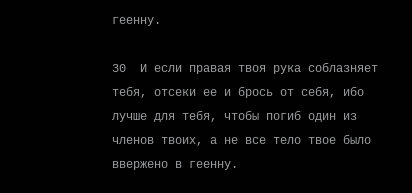геенну.

30  И если правая твоя рука соблазняет тебя, отсеки ее и брось от себя, ибо лучше для тебя, чтобы погиб один из членов твоих, а не все тело твое было ввержено в геенну.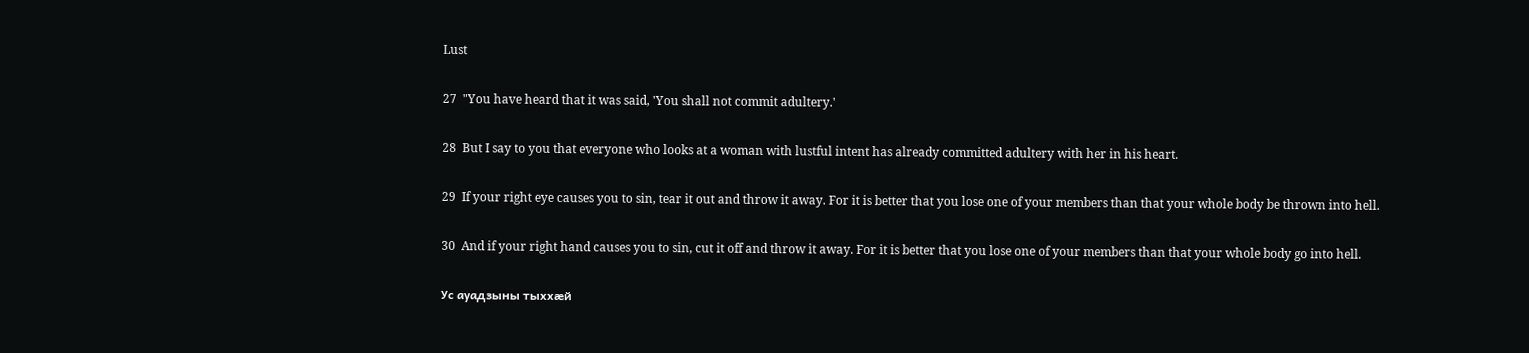Lust

27  "You have heard that it was said, 'You shall not commit adultery.'

28  But I say to you that everyone who looks at a woman with lustful intent has already committed adultery with her in his heart.

29  If your right eye causes you to sin, tear it out and throw it away. For it is better that you lose one of your members than that your whole body be thrown into hell.

30  And if your right hand causes you to sin, cut it off and throw it away. For it is better that you lose one of your members than that your whole body go into hell.

Ус ауадзыны тыххæй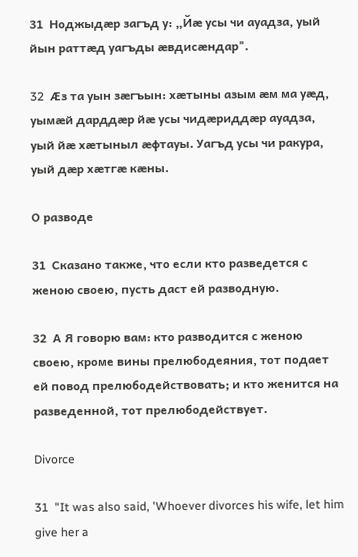31  Ноджыдæр загъд у: „Йæ усы чи ауадза, уый йын раттæд уагъды æвдисæндар".

32  Æз та уын зæгъын: хæтыны азым æм ма уæд, уымæй дарддæр йæ усы чидæриддæр ауадза, уый йæ хæтыныл æфтауы. Уагъд усы чи ракура, уый дæр хæтгæ кæны.

О разводе

31  Сказано также, что если кто разведется с женою своею, пусть даст ей разводную.

32  А Я говорю вам: кто разводится с женою своею, кроме вины прелюбодеяния, тот подает ей повод прелюбодействовать; и кто женится на разведенной, тот прелюбодействует.

Divorce

31  "It was also said, 'Whoever divorces his wife, let him give her a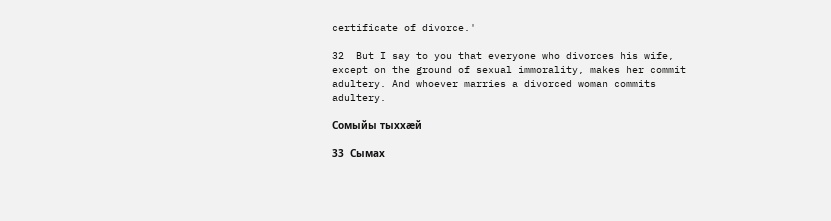certificate of divorce.'

32  But I say to you that everyone who divorces his wife, except on the ground of sexual immorality, makes her commit adultery. And whoever marries a divorced woman commits adultery.

Сомыйы тыххæй

33  Сымах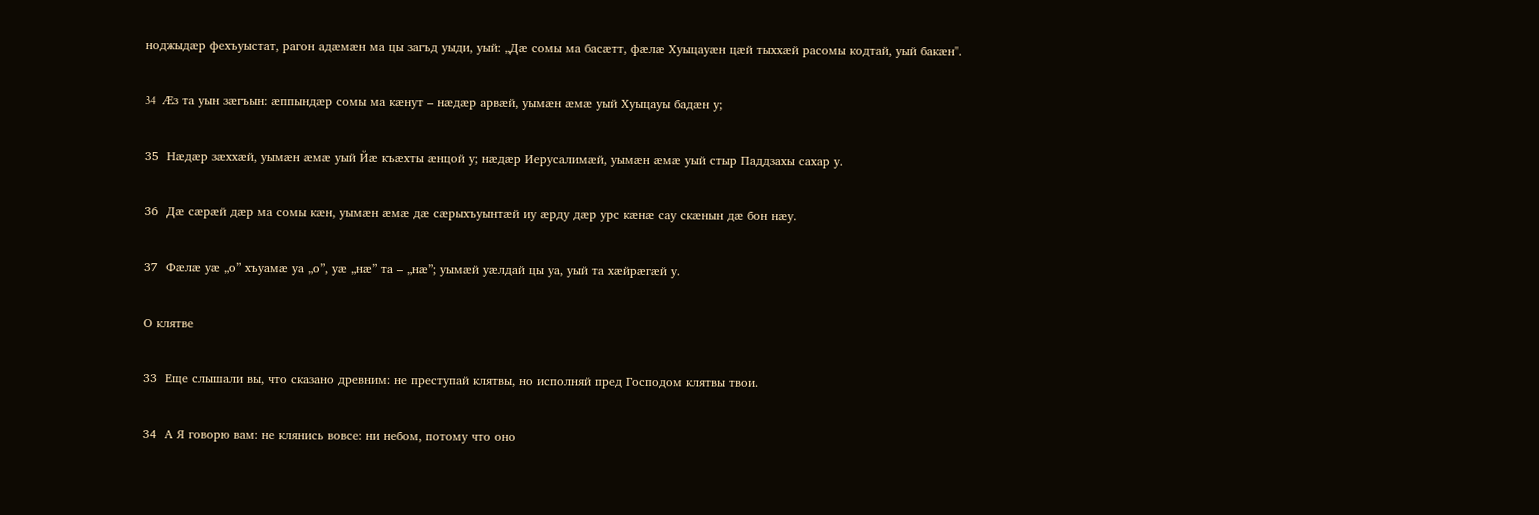ноджыдæр фехъуыстат, рагон адæмæн ма цы загъд уыди, уый: „Дæ сомы ма басæтт, фæлæ Хуыцауæн цæй тыххæй расомы кодтай, уый бакæн".

34  Æз та уын зæгъын: æппындæр сомы ма кæнут – нæдæр арвæй, уымæн æмæ уый Хуыцауы бадæн у;

35  Нæдæр зæххæй, уымæн æмæ уый Йæ къæхты æнцой у; нæдæр Иерусалимæй, уымæн æмæ уый стыр Паддзахы сахар у.

36  Дæ сæрæй дæр ма сомы кæн, уымæн æмæ дæ сæрыхъуынтæй иу æрду дæр урс кæнæ сау скæнын дæ бон нæу.

37  Фæлæ уæ „о” хъуамæ уа „о”, уæ „нæ” та – „нæ”; уымæй уæлдай цы уа, уый та хæйрæгæй у.

О клятве

33  Еще слышали вы, что сказано древним: не преступай клятвы, но исполняй пред Господом клятвы твои.

34  А Я говорю вам: не клянись вовсе: ни небом, потому что оно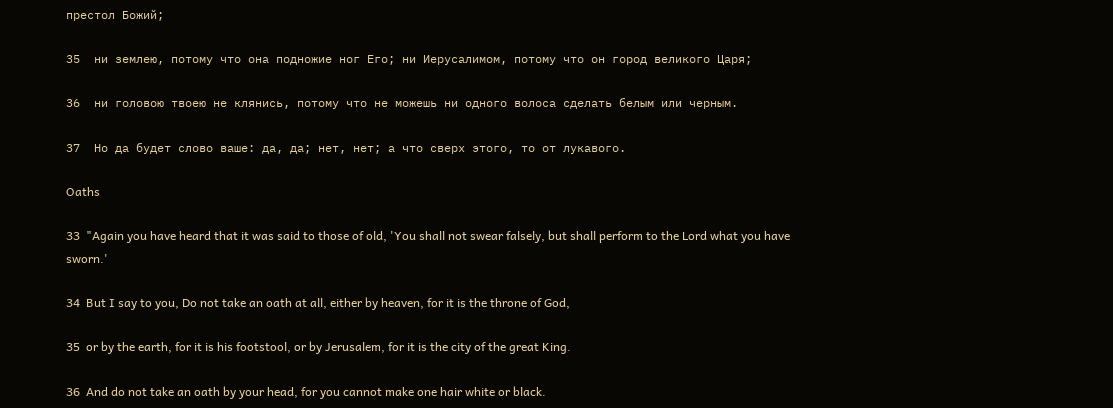престол Божий;

35  ни землею, потому что она подножие ног Его; ни Иерусалимом, потому что он город великого Царя;

36  ни головою твоею не клянись, потому что не можешь ни одного волоса сделать белым или черным.

37  Но да будет слово ваше: да, да; нет, нет; а что сверх этого, то от лукавого.

Oaths

33  "Again you have heard that it was said to those of old, 'You shall not swear falsely, but shall perform to the Lord what you have sworn.'

34  But I say to you, Do not take an oath at all, either by heaven, for it is the throne of God,

35  or by the earth, for it is his footstool, or by Jerusalem, for it is the city of the great King.

36  And do not take an oath by your head, for you cannot make one hair white or black.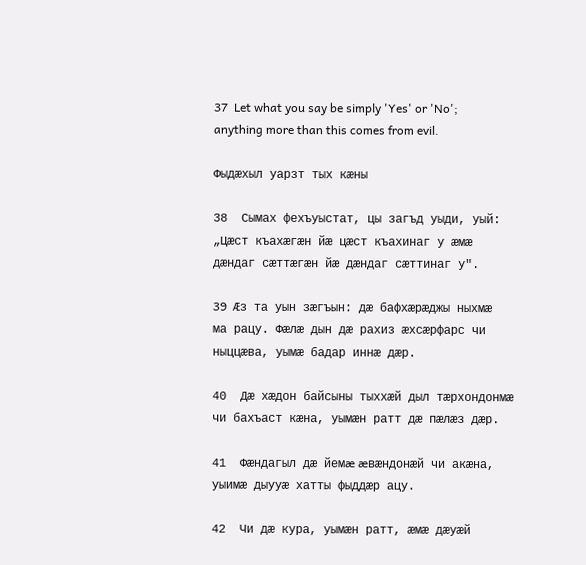37  Let what you say be simply 'Yes' or 'No'; anything more than this comes from evil.

Фыдæхыл уарзт тых кæны

38  Сымах фехъуыстат, цы загъд уыди, уый: „Цæст къахæгæн йæ цæст къахинаг у æмæ дæндаг сæттæгæн йæ дæндаг сæттинаг у".

39  Æз та уын зæгъын: дæ бафхæрæджы ныхмæ ма рацу. Фæлæ дын дæ рахиз æхсæрфарс чи ныццæва, уымæ бадар иннæ дæр.

40  Дæ хæдон байсыны тыххæй дыл тæрхондонмæ чи бахъаст кæна, уымæн ратт дæ пæлæз дæр.

41  Фæндагыл дæ йемæ æвæндонæй чи акæна, уыимæ дыууæ хатты фыддæр ацу.

42  Чи дæ кура, уымæн ратт, æмæ дæуæй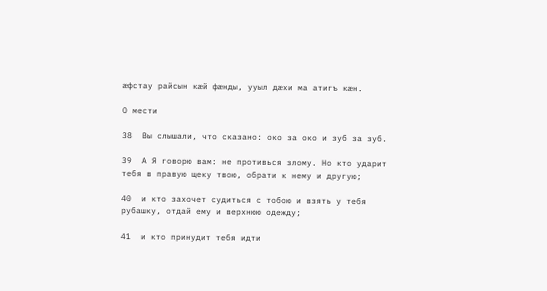æфстау райсын кæй фæнды, ууыл дæхи ма атигъ кæн.

О мести

38  Вы слышали, что сказано: око за око и зуб за зуб.

39  А Я говорю вам: не противься злому. Но кто ударит тебя в правую щеку твою, обрати к нему и другую;

40  и кто захочет судиться с тобою и взять у тебя рубашку, отдай ему и верхнюю одежду;

41  и кто принудит тебя идти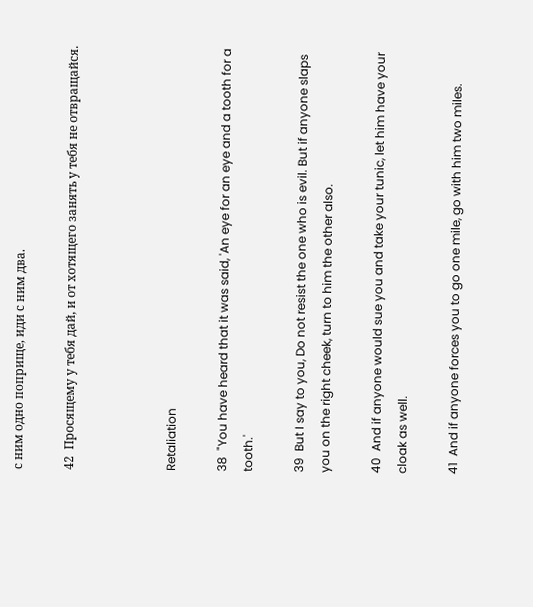с ним одно поприще, иди с ним два.

42  Просящему у тебя дай, и от хотящего занять у тебя не отвращайся.



Retaliation

38  "You have heard that it was said, 'An eye for an eye and a tooth for a tooth.'

39  But I say to you, Do not resist the one who is evil. But if anyone slaps you on the right cheek, turn to him the other also.

40  And if anyone would sue you and take your tunic, let him have your cloak as well.

41  And if anyone forces you to go one mile, go with him two miles.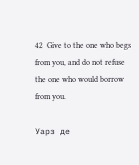42  Give to the one who begs from you, and do not refuse the one who would borrow from you.

Уарз де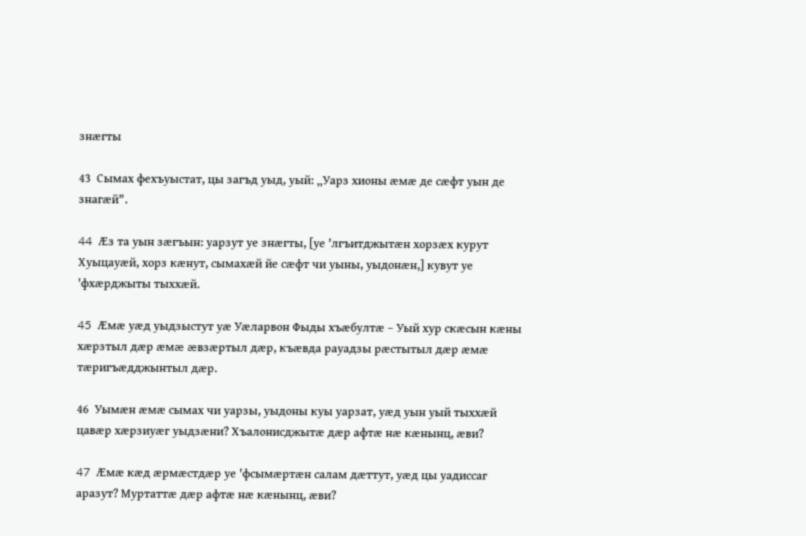знæгты

43  Сымах фехъуыстат, цы загъд уыд, уый: „Уарз хионы æмæ де сæфт уын де знагæй".

44  Æз та уын зæгъын: уарзут уе знæгты, [уе 'лгъитджытæн хорзæх курут Хуыцауæй, хорз кæнут, сымахæй йе сæфт чи уыны, уыдонæн,] кувут уе 'фхæрджыты тыххæй.

45  Æмæ уæд уыдзыстут уæ Уæларвон Фыды хъæбултæ – Уый хур скæсын кæны хæрзтыл дæр æмæ æвзæртыл дæр, къæвда рауадзы рæстытыл дæр æмæ тæригъæдджынтыл дæр.

46  Уымæн æмæ сымах чи уарзы, уыдоны куы уарзат, уæд уын уый тыххæй цавæр хæрзиуæг уыдзæни? Хъалонисджытæ дæр афтæ нæ кæнынц, æви?

47  Æмæ кæд æрмæстдæр уе 'фсымæртæн салам дæттут, уæд цы уадиссаг аразут? Муртаттæ дæр афтæ нæ кæнынц, æви?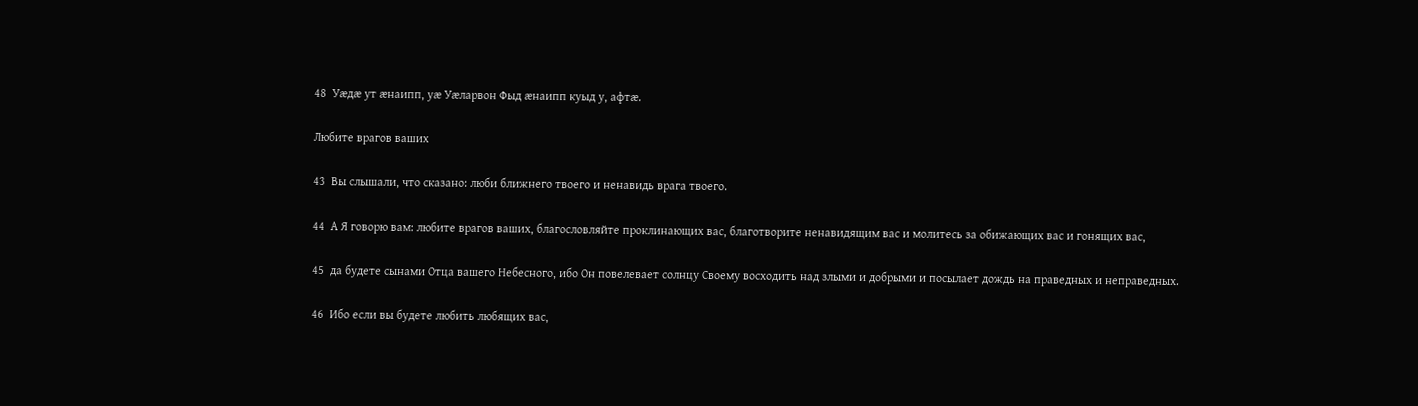48  Уæдæ ут æнаипп, уæ Уæларвон Фыд æнаипп куыд у, афтæ.

Любите врагов ваших

43  Вы слышали, что сказано: люби ближнего твоего и ненавидь врага твоего.

44  А Я говорю вам: любите врагов ваших, благословляйте проклинающих вас, благотворите ненавидящим вас и молитесь за обижающих вас и гонящих вас,

45  да будете сынами Отца вашего Небесного, ибо Он повелевает солнцу Своему восходить над злыми и добрыми и посылает дождь на праведных и неправедных.

46  Ибо если вы будете любить любящих вас,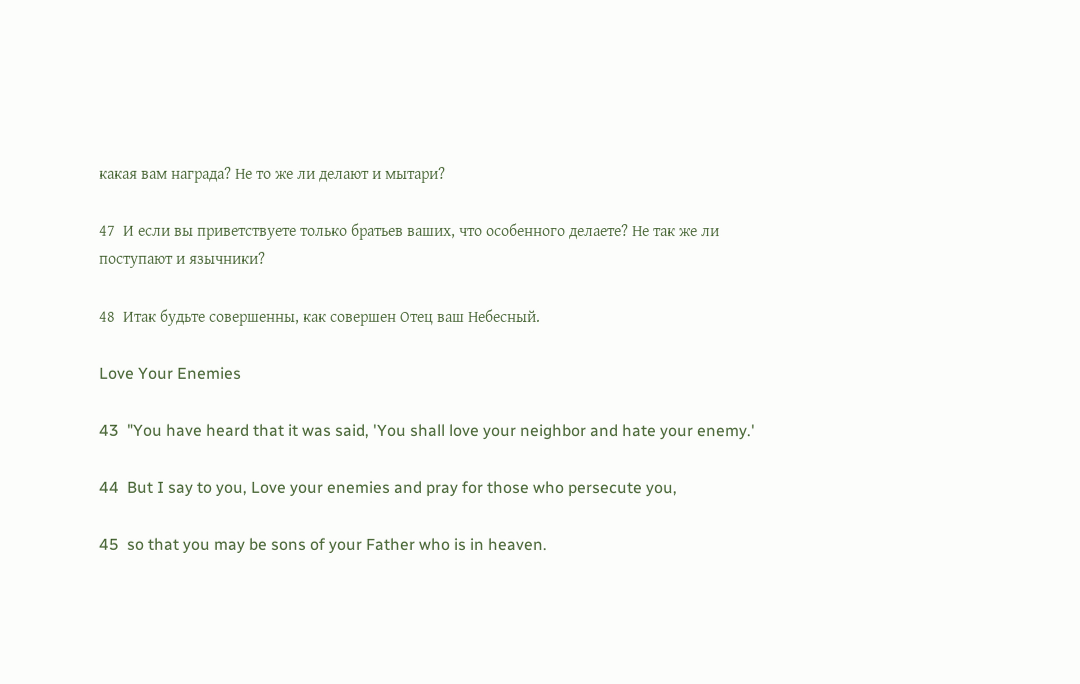какая вам награда? Не то же ли делают и мытари?

47  И если вы приветствуете только братьев ваших, что особенного делаете? Не так же ли поступают и язычники?

48  Итак будьте совершенны, как совершен Отец ваш Небесный.

Love Your Enemies

43  "You have heard that it was said, 'You shall love your neighbor and hate your enemy.'

44  But I say to you, Love your enemies and pray for those who persecute you,

45  so that you may be sons of your Father who is in heaven.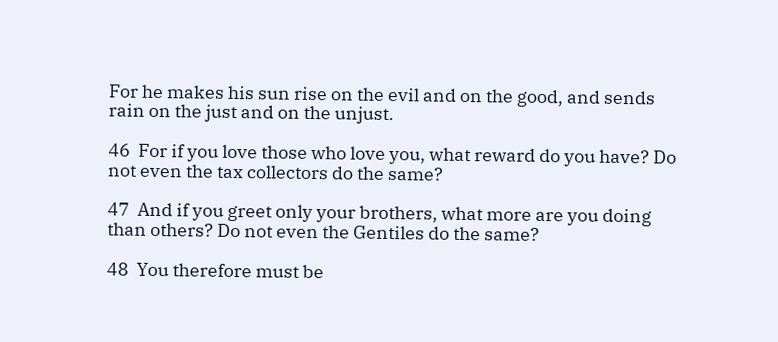For he makes his sun rise on the evil and on the good, and sends rain on the just and on the unjust.

46  For if you love those who love you, what reward do you have? Do not even the tax collectors do the same?

47  And if you greet only your brothers, what more are you doing than others? Do not even the Gentiles do the same?

48  You therefore must be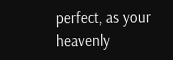perfect, as your heavenly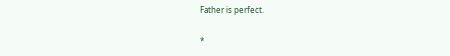Father is perfect.

*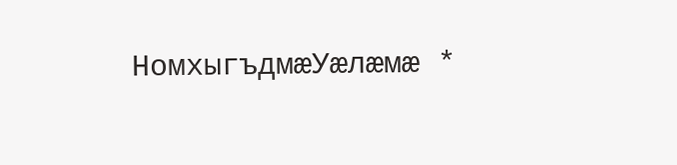НомхыгъдмæУæлæмæ *